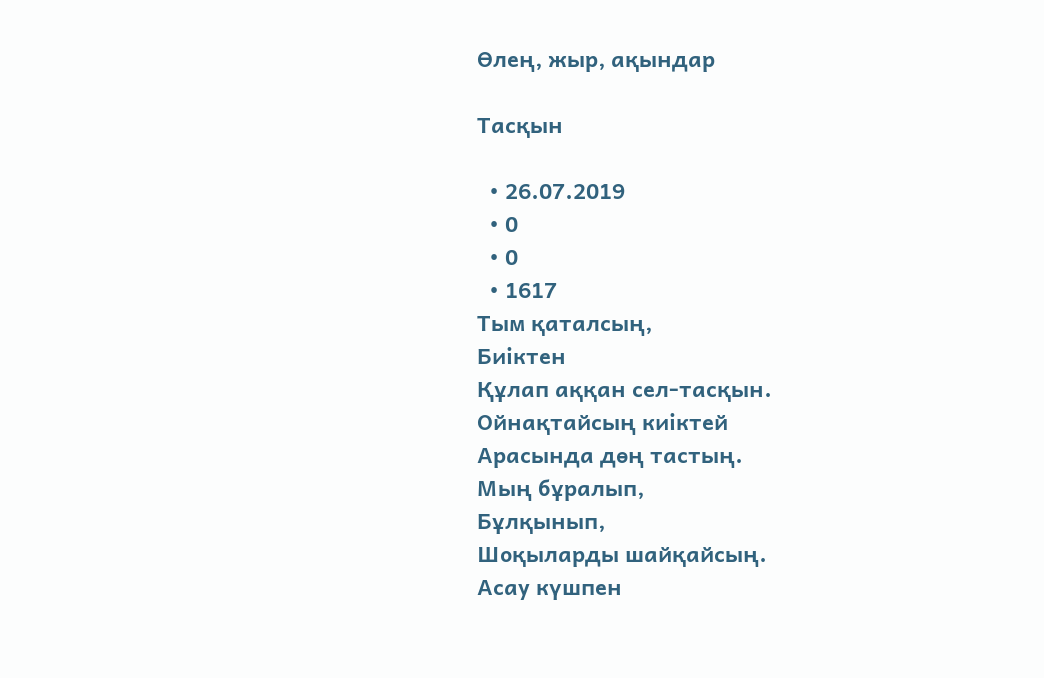Өлең, жыр, ақындар

Тасқын

  • 26.07.2019
  • 0
  • 0
  • 1617
Тым қаталсың,
Биіктен
Құлап аққан сел-тасқын.
Ойнақтайсың киіктей
Арасында дөң тастың.
Мың бұралып,
Бұлқынып,
Шоқыларды шайқайсың.
Асау күшпен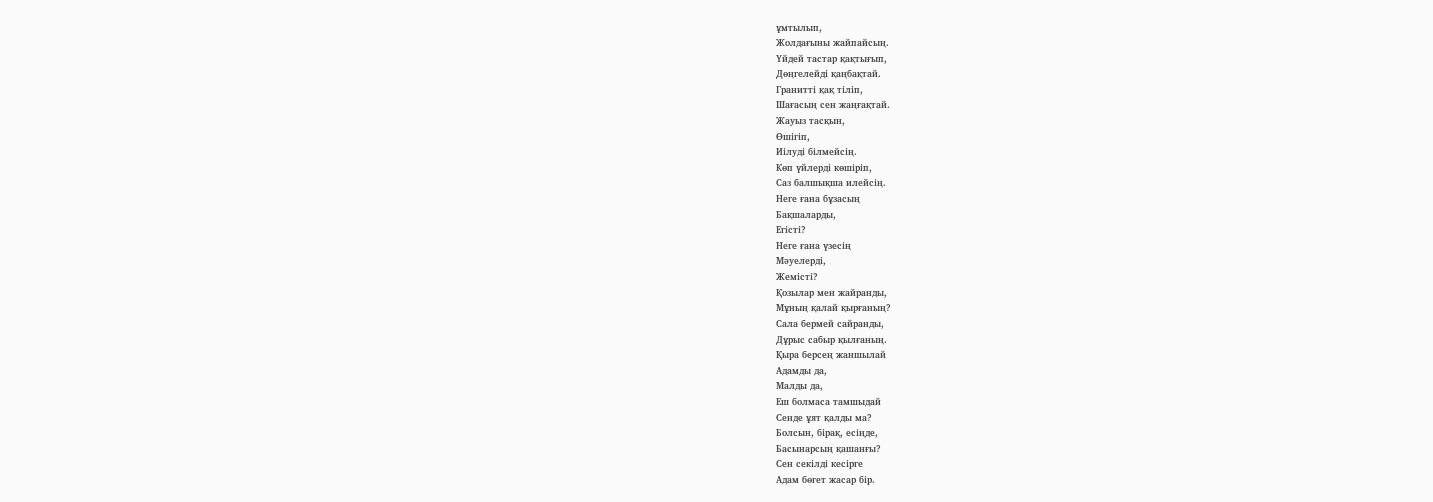ұмтылып,
Жолдағыны жайпайсың.
Үйдей тастар қақтығып,
Дөңгелейді қаңбақтай.
Гранитті қақ тіліп,
Шағасың сен жаңғақтай.
Жауыз тасқын,
Өшігіп,
Иілуді білмейсің.
Көп үйлерді көшіріп,
Саз балшықша илейсің.
Неге ғана бұзасың
Бақшаларды,
Егісті?
Неге ғана үзесің
Мәуелерді,
Жемісті?
Қозылар мен жайранды,
Мұның қалай қырғаның?
Сала бермей сайранды,
Дұрыс сабыр қылғаның.
Қыра берсең жаншылай
Адамды да,
Малды да,
Еш болмаса тамшыдай
Сенде ұят қалды ма?
Болсын, бірақ, есіңде,
Басынарсың қашанғы?
Сен секілді кесірге
Адам бөгет жасар бір.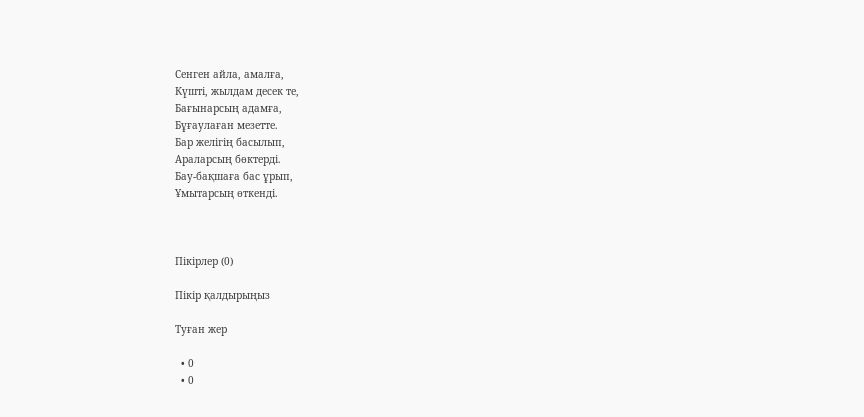Сенген айла, амалға,
Күшті, жылдам десек те,
Бағынарсың адамға,
Бұғаулаған мезетте.
Бар желігің басылып,
Араларсың бөктерді.
Бау-бақшаға бас ұрып,
Ұмытарсың өткенді.



Пікірлер (0)

Пікір қалдырыңыз

Туған жер

  • 0
  • 0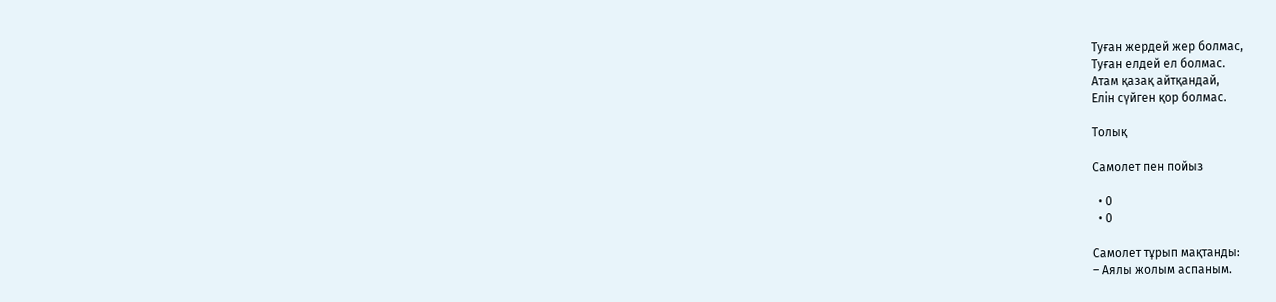Туған жердей жер болмас,
Туған елдей ел болмас.
Атам қазақ айтқандай,
Елін сүйген қор болмас.

Толық

Самолет пен пойыз

  • 0
  • 0

Самолет тұрып мақтанды:
– Аялы жолым аспаным.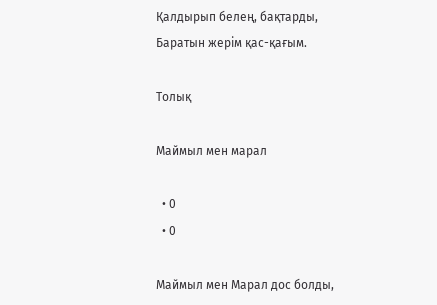Қалдырып белең, бақтарды,
Баратын жерім қас-қағым.

Толық

Маймыл мен марал

  • 0
  • 0

Маймыл мен Марал дос болды,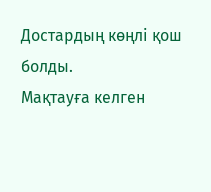Достардың көңлі қош болды.
Мақтауға келген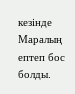кезінде
Маралың ептеп бос болды.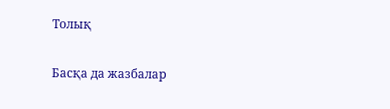Толық

Басқа да жазбалар